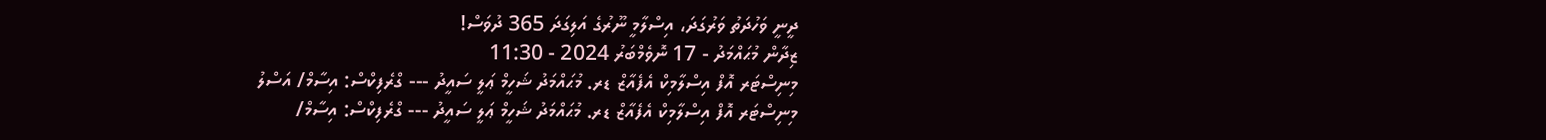ދީނީ ވަހުދަތު ވަރުގަދަ، އިސްލާމީ ނޫރުގެ އަލިގަދަ 365 ދުވަސް!
ޒިދާން މުޙައްމަދު - 17 ނޮވެމްބަރު 2024 - 11:30
މިނިސްޓަރ އޮފް އިސްލާމިކް އެފެއާޒް ޑރ. މުޙައްމަދު ޝަހީމް ޢަލީ ސައީދު --- ގްރެފިކްސް: އިސާމް/ އަސްލު
މިނިސްޓަރ އޮފް އިސްލާމިކް އެފެއާޒް ޑރ. މުޙައްމަދު ޝަހީމް ޢަލީ ސައީދު --- ގްރެފިކްސް: އިސާމް/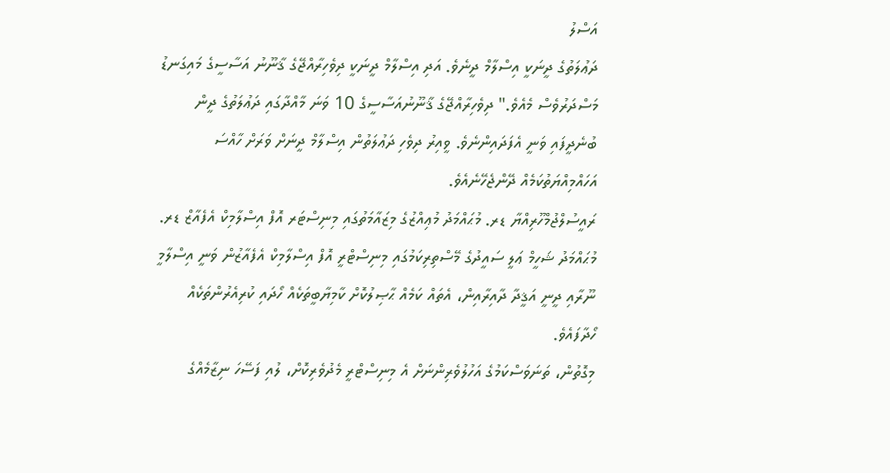އަސްލު
ދަޢުލަތުގެ ދީނަކީ އިސްލާމް ދީނެވެ. އަދި އިސްލާމް ދީނަކީ ދިވެހިރާއްޖޭގެ ޤާނޫނު އަސާސީގެ މައިގަނޑު މަސްދަރުވެސް މެއެވެ." ދިވެހިރާއްޖޭގެ ޤާނޫނުއަސާސީގެ 10 ވަނަ މާއްދާގައި ދަޢުލަތުގެ ދީން ބުނެދީފައި ވަނީ އެފަދައިންނެވެ. ވީއިރު ދިވެހި ދަޢުލަތުން އިސްލާމް ދީނަށް ވަރަށް ހާއްސަ އަހައްމިއްޔަތުކަމެއް ދޭންޖެހޭނެއެވެ.
ރައީސުލްޖުމްހޫރިއްޔާ ޑރ. މުޙައްމަދު މުޢިއްޒުގެ މިޒައާމަތުގައި މިނިސްޓަރ އޮފް އިސްލާމިކް އެފެއާޒް ޑރ. މުޙައްމަދު ޝަހީމް ޢަލީ ސައީދުގެ މޭސްތިރިކަމުގައި މިނިސްޓްރީ އޮފް އިސްލާމިކް އެފެއާޒުން ވަނީ އިސްލާމީ ނޫރާއި ދީނީ އަޤީދާ ދާއިރާއިން، އެތައް ކަމެއް ޙާޞިލުކޮށް ކާމިޔާބީތަކެއް ހޯދައި ކުރިއެރުންތަކެއް ހޯދާފައެވެ.
މިގޮތުން، ތަނަވަސްކަމުގެ އަހުލުވެރިންނަށް އެ މިނިސްޓްރީ މެދުވެރިކޮށް، ލުއި ފަސޭހަ ނިޒާމެއްގެ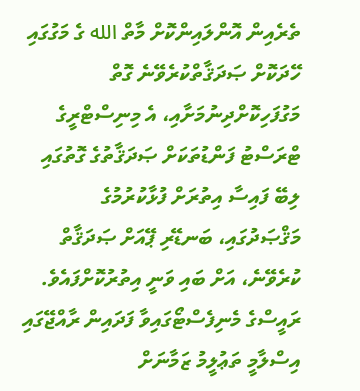ތެރެއިން އޮންލައިންކޮށް މާތް الله ގެ މަގުގައި ހޭދަކޮށް ޞަދަޤާތްކުރެވޭނެ ގޮތް މަގުފަހިކޮށްދިނުމަށާއި، އެ މިނިސްޓްރީގެ ޓްރަސްޓު ފަންޑުތަކަށް ޞަދަޤާތުގެ ގޮތުގައި ލިބޭ ފައިސާ އިތުރަށް ފުޅާކުރުމުގެ މަޤްޞަދުގައި، ބަނޑޭރި ޕޭއަށް ޞަދަޤާތް ކުރެވޭނެ، އަށް ބައި ވަނީ އިތުރުކޮށްފައެވެ. ރައީސްގެ މެނިފެސްޓޯގައިވާ ފަދައިން ރާއްޖޭގައި އިސްލާމީ ތަޢުލީމު ޒަމާނަށް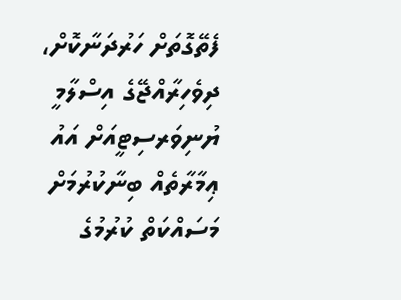ފެތޭގޮތަށް ހަރުދަނާކޮށް، ދިވެހިރާއްޖޭގެ އިސްލާމީ ޔުނިވަރސިޓީއަށް އައު ޢިމާރާތެއް ބިނާކުރުމަށް މަސައްކަތް ކުރުމުގެ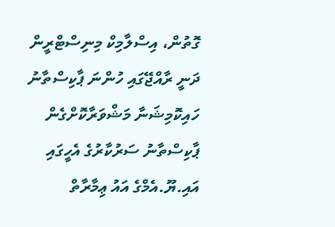ގޮތުން، އިސްލާމިކް މިނިސްޓްރީން ދަނީ ރާއްޖޭގައި ހުންނަ ޕާކިސްތާނު ހައިކޮމިޝަނާ މަޝްވަރާކޮށްގެން ޕާކިސްތާނު ސަރުކާރުގެ އެހީގައި އައި.ޔޫ.އެމްގެ އައު ޢިމާރާތް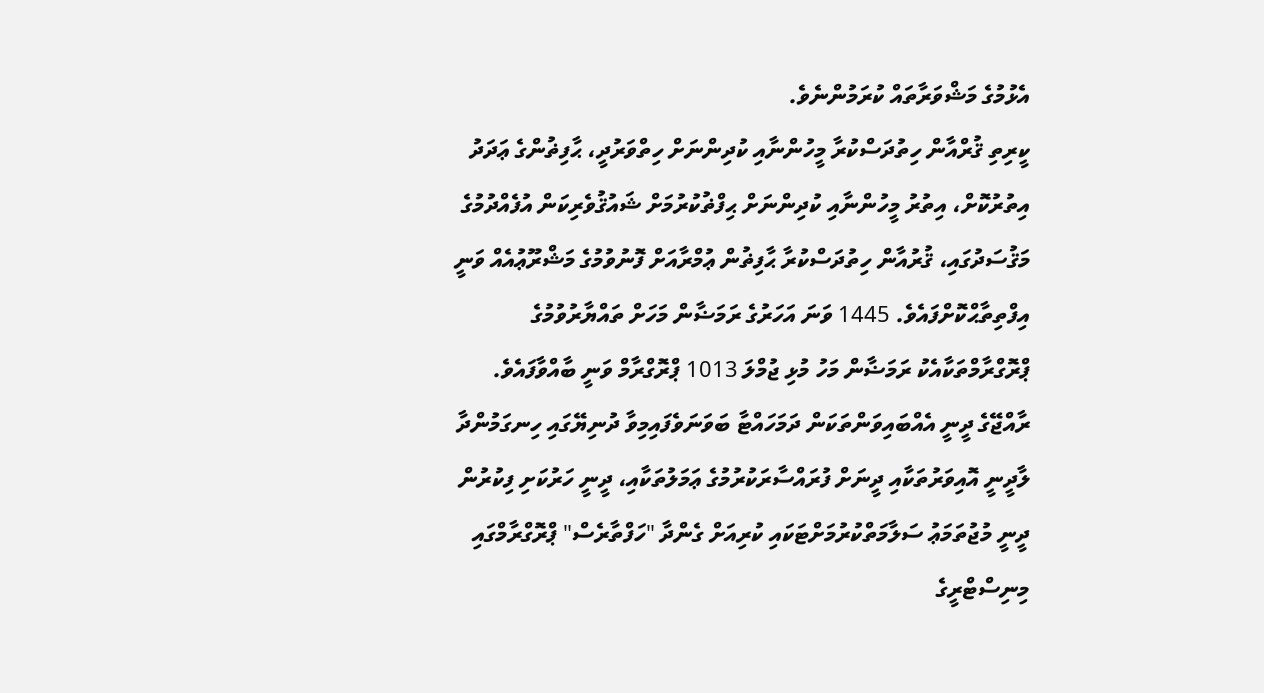އެޅުމުގެ މަޝްވަރާތައް ކުރަމުންނެވެ.
ކީރިތި ޤުރްއާން ހިތުދަސްކުރާ މީހުންނާއި ކުދިންނަށް ހިތްވަރުދީ، ޙާފިޡުންގެ ޢަދަދު އިތުރުކޮށް، އިތުރު މީހުންނާއި ކުދިންނަށް ޙިފްޡުކުރުމަށް ޝައުޤުވެރިކަން އުފެއްދުމުގެ މަޤުސަދުގައި، ޤުރުއާން ހިތުދަސްކުރާ ޙާފިޡުން ޢުމްރާއަށް ފޮނުވުމުގެ މަޝްރޫޢުއެއް ވަނީ އިފްތިތާޙްކޮށްފައެވެ. 1445 ވަނަ އަހަރުގެ ރަމަޟާން މަހަށް ތައްޔާރުވުމުގެ ޕްރޮގްރާމްތަކާއެކު ރަމަޟާން މަހު މުޅި ޖުމްލަ 1013 ޕްރޮގްރާމް ވަނީ ބާއްވާފައެވެ. ރާއްޖޭގެ ދީނީ އެއްބައިވަންތަކަން ދަމަހައްޓާ ބަވަނަވެފައިމިވާ ދުނިޔޭގައި ހިނގަމުންދާ ލާދީނީ އޮއިވަރުތަކާއި ދީނަށް ފުރައްސާރަކުރުމުގެ ޢަމަލުތަކާއި، ދީނީ ހަރުކަށި ފިކުރުން ދީނީ މުޖުތަމަޢު ސަލާމަތްކުރުމަށްޓަކައި ކުރިއަށް ގެންދާ "ހަފްތާރެސް" ޕްރޮގްރާމްގައި މިނިސްޓްރީގެ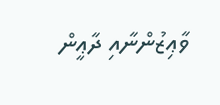ވާޢިޒުންނާއި ދާޢީން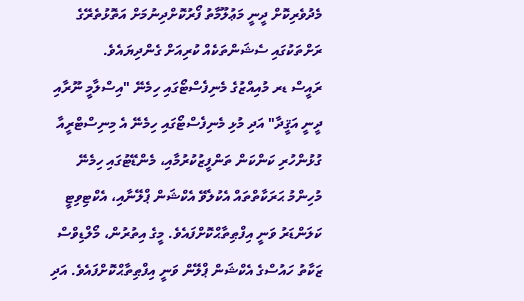މެދުވެރިކޮށް ދީނީ މަޢުލޫމާތު ފޯރުކޮށްދިނުމަށް އަތޮޅުތެރޭގެ ރަށްތަކުގައި ސެޝަންތަކެއް ކުރިއަށް ގެންދިޔައެވެ.
ރައީސް ޑރ މުއިއްޒުގެ މެނިފެސްޓޯގައި ހިމެނޭ "އިސްލާމީ ނޫރާއި ދީނީ އަޤީދާ" އަދި މުޅި މެނިފެސްޓޯގައި ހިމެނޭ އެ މިނިސްޓްރީއާ ގުޅުންހުރި ކަންކަން ތަންފީޒުކުރުމާއި، މެންޑޭޓުގައި ހިމެނޭ މުހިންމު ޙަރަކާތްތައް އެކުލެވޭ އެކްޝަން ޕްލޭނާއި، އެކްޓިވިޓީ ކަލަންޑަރު ވަނީ އިފްޠިތާޙްކޮށްފައެވެ. މީގެ އިތުރުން، މޯލްޑިވްސް ޒަކާތު ހައުސްގެ އެކްޝަން ޕްލޭން ވަނީ އިފްޠިތާޙްކޮށްފައެވެ. އަދި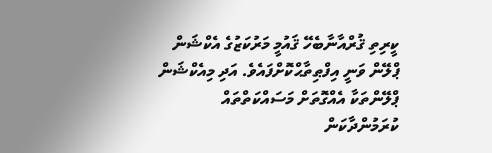ކީރިތި ޤުރްއާނާބެހޭ ޤައުމީ މަރުކަޒުގެ އެކްޝަން ޕްލޭން ވަނީ އިފްޠިތާޙްކޮށްފައެވެ. އަދި މިއެކްޝަން ޕްލޭންތަކާ އެއްގޮތަށް މަސައްކަތްތައް ކުރަމުންދާކަން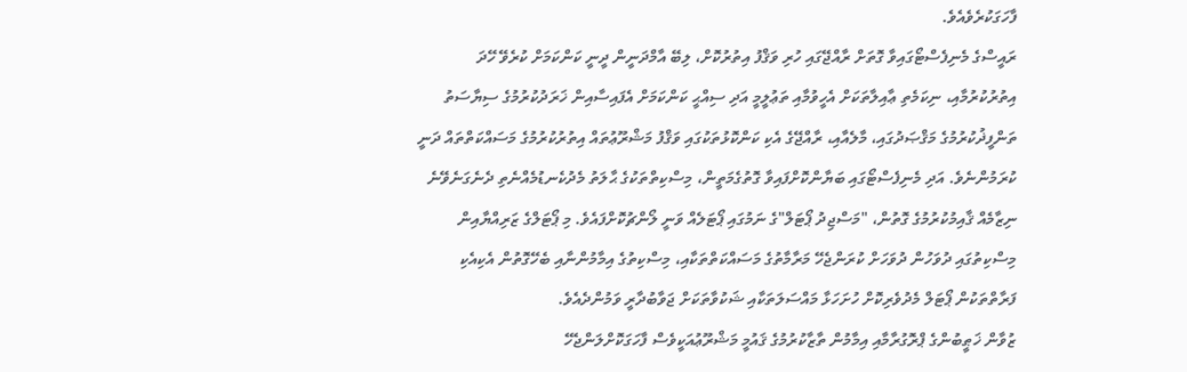ފާހަގަކުރެވެއެވެ.
ރައީސްގެ މެނިފެސްޓޯގައިވާ ގޮތަށް ރާއްޖޭގައި ހުރި ވަޤްފު އިތުރުކޮށް، ލިބޭ އާމްދަނީން ދީނީ ކަންކަމަށް ކުރެވޭ ހޭދަ އިތުރުކުރުމާއި، ނިކަމެތި ޢާއިލާތަކަށް އެހީވުމާއި ތަޢުލީމީ އަދި ސިއްޙީ ކަންކަމަށް އެފައިސާއިން ޚަރަދުކުރުމުގެ ސިޔާސަތު ތަންފީޛުކުރުމުގެ މަޤްޞަދުގައި، މާލެއާއި، ރާއްޖޭގެ އެކި ކަންކޮޅުތަކުގައި ވަޤްފު މަޝްރޫޢުތައް އިތުރުކުރުމުގެ މަސައްކަތްތައް ދަނީ ކުރަމުންނެވެ. އަދި މެނިފެސްޓޯގައި ބަޔާންކޮށްފައިވާ ގޮތުގެމަތީން، މިސްކިތްތަކުގެ ޙާލަތު މެދުކެނޑުމެއްނެތި ދެނެގަނެވޭނެ ނިޒާމެއް ޤާއިމުކުރުމުގެ ގޮތުން، "މަސްޖިދު ޕޯޓަލް"ގެ ނަމުގައި ޕޯޓަލެއް ވަނީ ލޯންޗުކޮށްފައެވެ. މި ޕޯޓަލްގެ ޒަރިއްޔާއިން މިސްކިތުގައި ދުވަހުން ދުވަހަށް ކުރަންޖެހޭ މަރާމާތުގެ މަސައްކަތްތަކާއި، މިސްކިތުގެ އިމާމުންނާއި ބެހޭގޮތުން އެކިއެކި ފަރާތްތަކުން ޕޯޓަލް މެދުވެރިކޮށް ހުށަހަޅާ މައްސަލަތަކާއި ޝަކުވާތަކަށް ޖަވާބުދާރީ ވަމުންދެއެވެ.
ޒުވާން ޚަޠީބުންގެ ޕްރޮގުރާމާއި އިމާމުން ތާޒާކުރުމުގެ ޤައުމީ މަޝްރޫޢުއަކީވެސް ފާހަގަކޮށްލަންޖެހޭ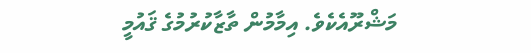މަޝްރޫއެކެވެ. އިމާމުން ތާޒާކުރުމުގެ ޤައުމީ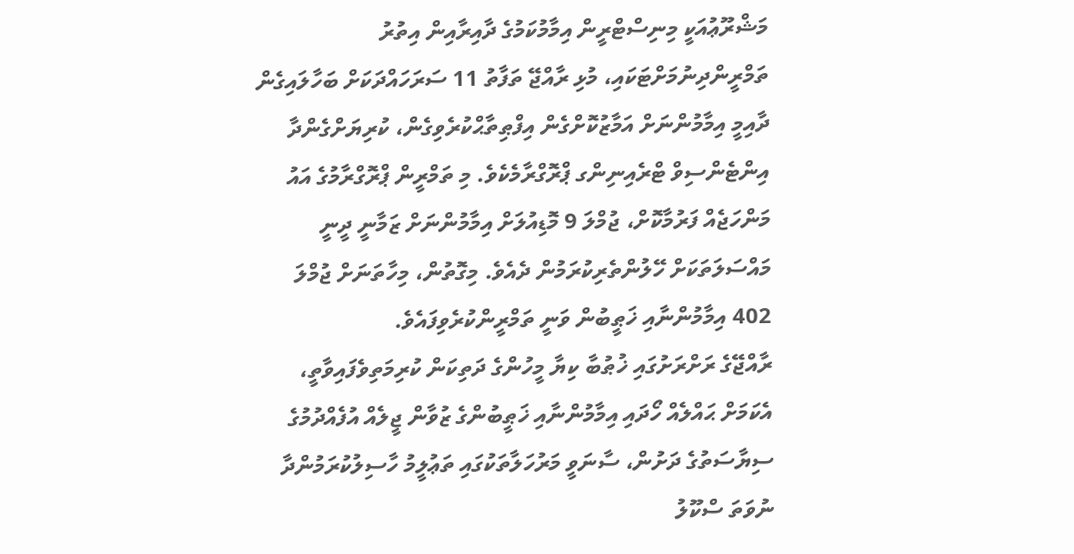މަޝްރޫޢުއަކީ މިނިސްޓްރީން އިމާމުކަމުގެ ދާއިރާއިން އިތުރު ތަމްރީންދިނުމަށްޓަކައި، މުޅި ރާއްޖޭ ތަފާތު 11 ސަރަހައްދަކަށް ބަހާލައިގެން ދާއިމީ އިމާމުންނަށް އަމާޒުކޮށްގެން އިފްޠިތާޙްކުރެވިގެން، ކުރިޔަށްގެންދާ އިންޓެންސިވް ޓްރެއިނިންގ ޕްރޮގްރާމެކެވެ. މި ތަމްރީން ޕްރޮގްރާމުގެ އައު މަންހަޖެއް ފަރުމާކޮށް، ޖުމްލަ 9 މޮޑިއުލަށް އިމާމުންނަށް ޒަމާނީ ދީނީ މައްސަލަތަކަށް ހޭލުންތެރިކުރަމުން ދެއެވެ. މިގޮތުން، މިހާތަނަށް ޖުމްލަ 402 އިމާމުންނާއި ޚަޠީބުން ވަނީ ތަމްރީންކުރެވިފައެވެ.
ރާއްޖޭގެ ރަށްރަށުގައި ޚުޠުބާ ކިޔާ މީހުންގެ ދަތިކަން ކުރިމަތިވެފައިވާތީ، އެކަމަށް ޙައްލެއް ހޯދައި އިމާމުންނާއި ޚަޠީބުންގެ ޒުވާން ޖީލެއް އުފެއްދުމުގެ ސިޔާސަތުގެ ދަށުން، ސާނަވީ މަރުހަލާތަކުގައި ތަޢުލީމު ހާސިލުކުރަމުންދާ ނުވަތަ ސްކޫލު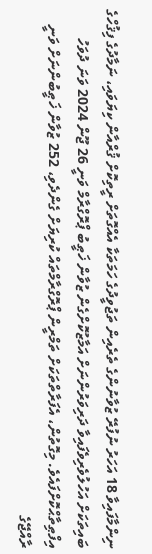ނިންމާފައިވާ 18 އަހަރު ނުފުރޭ ޒުވާނުންގެ ތެރެއިން ތަޖުވީދުގެ ހަމަތަކާ އެއްގޮތަށް ރީތިކޮށް ޤުރްއާން ކިޔަވައި، ނަމާދުގެ ފިޤުހްގެ ބައިތަކަށް އަހުލުވެރިވެފައިވާ ދަރިވަރުންނަށް އަމާޒުކޮށްގެން ޒުވާން ޚަޠީބު ޕްރޮގްރާމް ވަނީ 26 ޖޫން 2024 ވަނަ ދުވަހު އިފްޠިތާޙްކޮށްފައެވެ. މިގޮތުން، އެފަރާތްތަކަށް ތަމްރީން ޕްރޮގްރާމްތައް ކުރިޔަށް ގެންދެވި، 252 ޒުވާން ޚަޠީބުންނަށް ވަނީ ރާއްޖޭގެ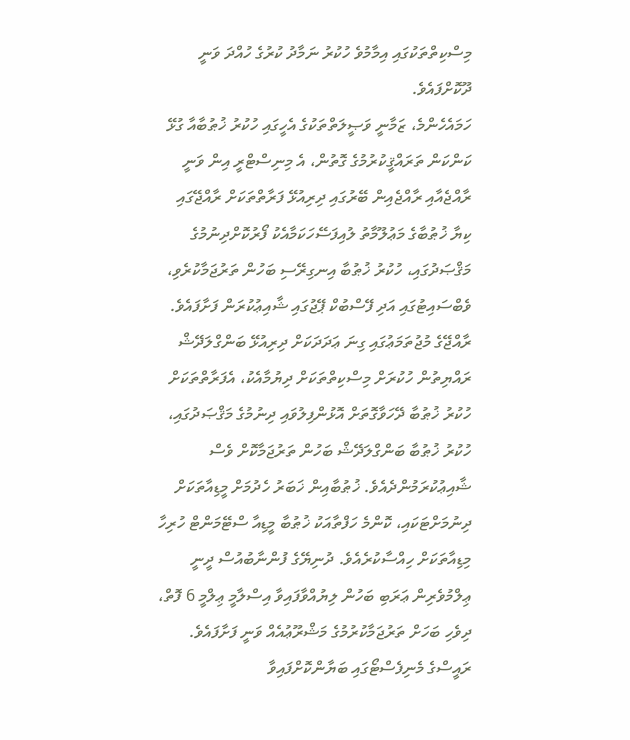މިސްކިތްތަކުގައި އިމާމުވެ ހުކުރު ނަމާދު ކުރުގެ ހުއްދަ ވަނީ ދޫކޮށްފައެވެ.
ހަމައެހެންމެ، ޒަމާނީ ވަޞީލަތްތަކުގެ އެހީގައި ހުކުރު ޚުޠުބާއާ ގުޅޭ ކަންކަން ތަރައްޤީކުރުމުގެ ގޮތުން، އެ މިނިސްޓްރީ އިން ވަނީ ރާއްޖެއާއި ރާއްޖެއިން ބޭރުގައި ދިރިއުޅޭ ފަރާތްތަކަށް ރާއްޖޭގައި ކިޔާ ޚުޠުބާގެ މަޢުލޫމާތު ލުއިފަސޭހަކަމާއެކު ފޯރުކޮށްދިނުމުގެ މަޤްޞަދުގައި، ހުކުރު ޚުޠުބާ އިނގިރޭސި ބަހުން ތަރުޖަމާކުރެވި، ވެބްސައިޓުގައި އަދި ފޭސްބުކް ޕޭޖުގައި ޝާއިޢުކުރަން ފަށާފައެވެ. ރާއްޖޭގެ މުޖުތަމަޢުގައި ގިނަ ޢަދަދަކަށް ދިރިއުޅޭ ބަންގްލަދޭޝް ރައްޔިތުން ހުކުރަށް މިސްކިތްތަކަށް ދިޔުމާއެކު، އެފަރާތްތަކަށް ހުކުރު ޚުޠުބާ ދޭހަވާގޮތަށް އޮޅުންފިލުވައި ދިނުމުގެ މަޤްޞަދުގައި، ހުކުރު ޚުޠުބާ ބަންގްލަދޭޝް ބަހުން ތަރުޖަމާކޮށް ވެސް ޝާއިޢުކުރަމުންދެއެވެ. ޚުޠުބާއިން ޚަބަރު ހެދުމަށް މީޑިއާތަކަށް ދިނުމަށްޓަކައި، ކޮންމެ ހަފްތާއަކު ޚުޠުބާ މީޑިއާ ސްޓޭމަންޓް ހުރިހާ މިޑިއާތަކަށް ހިއްސާކުރެއެވެ. ދުނިޔޭގެ ފުންނާބުއުސް ދީނީ ޢިލްމުވެރިން ޢަރަބި ބަހުން ލިޔުއްވާފައިވާ އިސްލާމީ ޢިލްމީ 6 ފޮތް، ދިވެހި ބަހަށް ތަރުޖަމާކުރުމުގެ މަޝްރޫޢުއެއް ވަނީ ފަށާފައެވެ.
ރައީސްގެ މެނިފެސްޓޯގައި ބަޔާންކޮށްފައިވާ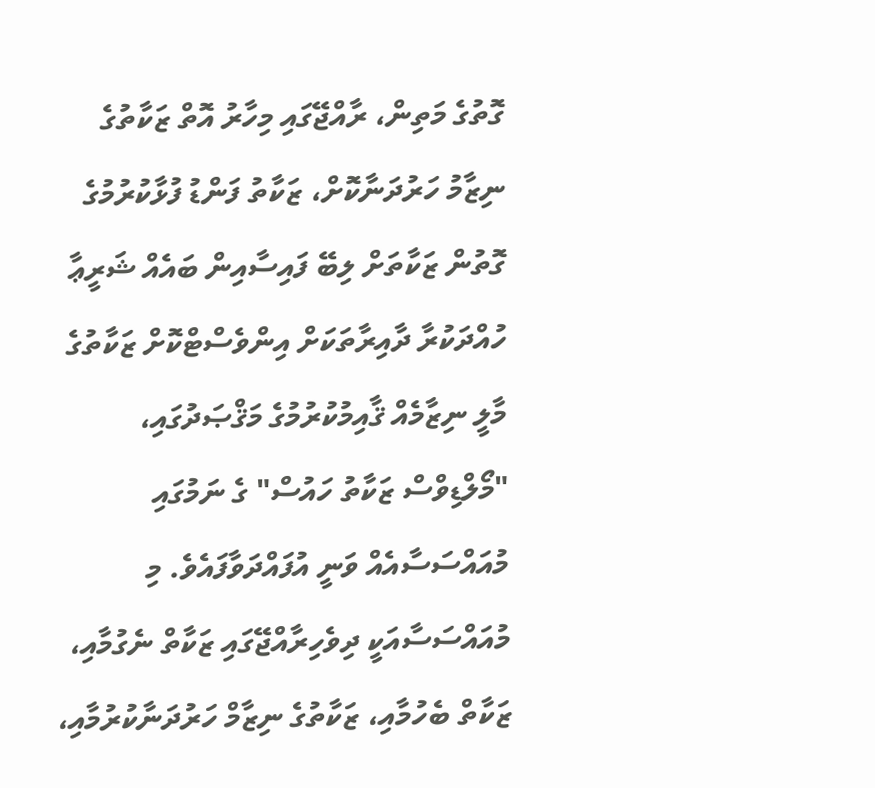ގޮތުގެ މަތިން، ރާއްޖޭގައި މިހާރު އޮތް ޒަކާތުގެ ނިޒާމު ހަރުދަނާކޮށް، ޒަކާތު ފަންޑު ފުޅާކުރުމުގެ ގޮތުން ޒަކާތަށް ލިބޭ ފައިސާއިން ބައެއް ޝަރީޢާ ހުއްދަކުރާ ދާއިރާތަކަށް އިންވެސްޓްކޮށް ޒަކާތުގެ މާލީ ނިޒާމެއް ޤާއިމުކުރުމުގެ މަޤްޞަދުގައި، "މޯލްޑިވްސް ޒަކާތު ހައުސް" ގެ ނަމުގައި މުއައްސަސާއެއް ވަނީ އުފައްދަވާފައެވެ. މި މުއައްސަސާއަކީ ދިވެހިރާއްޖޭގައި ޒަކާތް ނެގުމާއި، ޒަކާތް ބެހުމާއި، ޒަކާތުގެ ނިޒާމް ހަރުދަނާކުރުމާއި،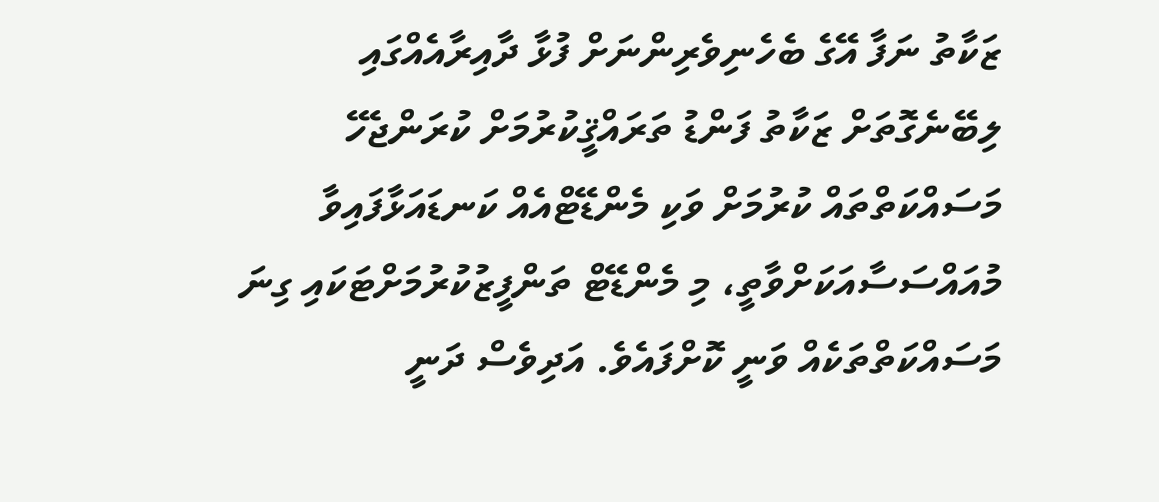ޒަކާތު ނަފާ އޭގެ ބެހެނިވެރިންނަށް ފުޅާ ދާއިރާއެއްގައި ލިބޭނެގޮތަށް ޒަކާތު ފަންޑު ތަރައްޤީކުރުމަށް ކުރަންޖެހޭ މަސައްކަތްތައް ކުރުމަށް ވަކި މެންޑޭޓްއެއް ކަނޑައަޅާފައިވާ މުއައްސަސާއަކަށްވާތީ، މި މެންޑޭޓް ތަންފީޒުކުރުމަށްޓަކައި ގިނަ މަސައްކަތްތަކެއް ވަނީ ކޮށްފައެވެ. އަދިވެސް ދަނީ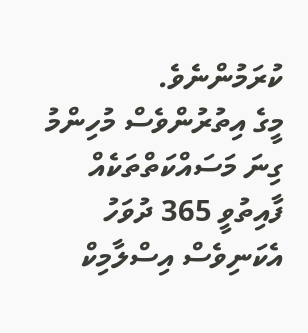ކުރަމުންނެވެ.
މީގެ އިތުރުންވެސް މުހިންމު ގިނަ މަސައްކަތްތަކެއް ފާއިތުވީ 365 ދުވަހު އެކަނިވެސް އިސްލާމިކް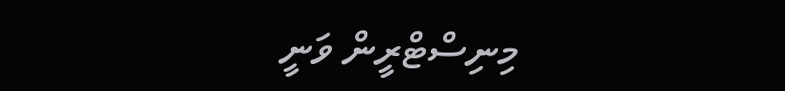މިނިސްޓްރީން ވަނީ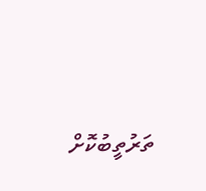ތަރުތީބުކޮށް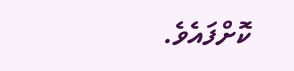ކޮށްފައެވެ.